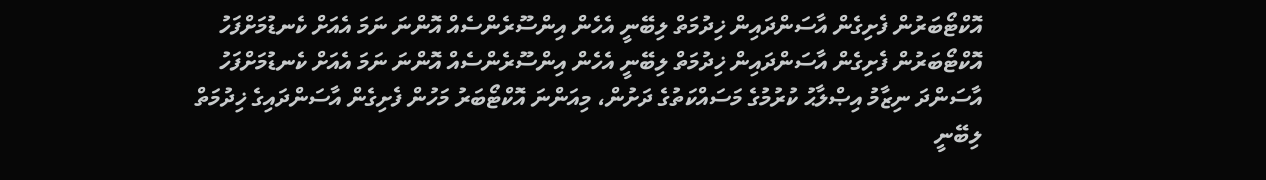އޮކްޓޯބަރުން ފެށިގެން އާސަންދައިން ޚިދުމަތް ލިބޭނީ އެހެން އިންސޫރެންސެއް އޮންނަ ނަމަ އެއަށް ކެނޑުމަށްފަހު
އޮކްޓޯބަރުން ފެށިގެން އާސަންދައިން ޚިދުމަތް ލިބޭނީ އެހެން އިންސޫރެންސެއް އޮންނަ ނަމަ އެއަށް ކެނޑުމަށްފަހު
އާސަންދަ ނިޒާމު އިޞްލާޙު ކުރުމުގެ މަސައްކަތުގެ ދަށުން، މިއަންނަ އޮކްޓޯބަރު މަހުން ފެށިގެން އާސަންދައިގެ ޚިދުމަތް ލިބޭނީ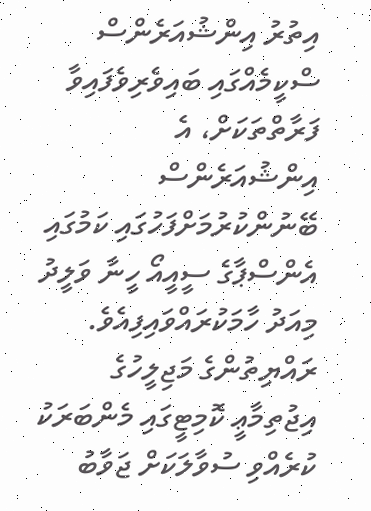އިތުރު އިންޝުއަރެންސް ސްކީމެއްގައި ބައިވެރިވެފައިވާ ފަރާތްތަކަށް، އެ އިންޝުއަރެންސް ބޭނުންކުރުމަށްފަހުގައި ކަމުގައި އެންސްޕާގެ ސީއީއޯ ހީނާ ވަލީދު މިއަދު ހާމަކުރައްވައިފިއެވެ.
ރައްޔިތުންގެ މަޖިލީހުގެ އިޖުތިމާޢީ ކޮމިޓީގައި މެންބަރަކު ކުރެއްވި ސުވާލަކަށް ޖަވާބު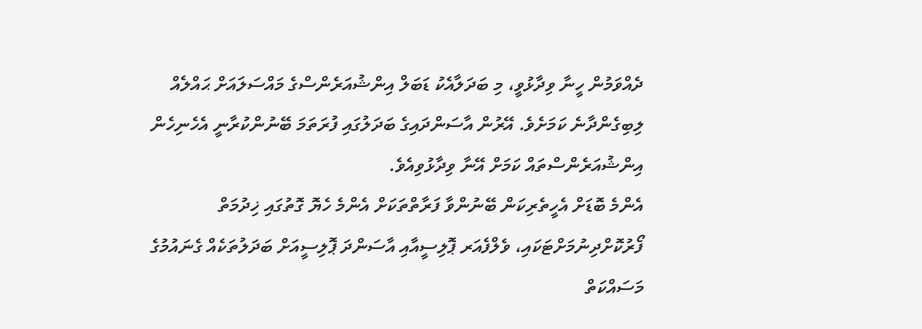ދެއްވަމުން ހީނާ ވިދާޅުވީ، މި ބަދަލާއެކު ޑަބަލް އިންޝުއަރެންސްގެ މައްސަލައަށް ޙައްލެއް ލިބިގެންދާނެ ކަމަށެވެ. އޭރުން އާސަންދައިގެ ބަދަލުގައި ފުރަތަމަ ބޭނުންކުރާނީ އެހެނިހެން އިންޝުއަރެންސްތައް ކަމަށް އޭނާ ވިދާޅުވިއެވެ.
އެންމެ ބޮޑަށް އެހީތެރިކަން ބޭނުންވާ ފަރާތްތަކަށް އެންމެ ހެޔޮ ގޮތުގައި ޚިދުމަތް ފޯރުކޮށްދިނުމަށްޓަކައި، ވެލްފެއަރ ޕޮލިސީއާއި އާސަންދަ ޕޮލިސީއަށް ބަދަލުތަކެއް ގެނައުމުގެ މަސައްކަތް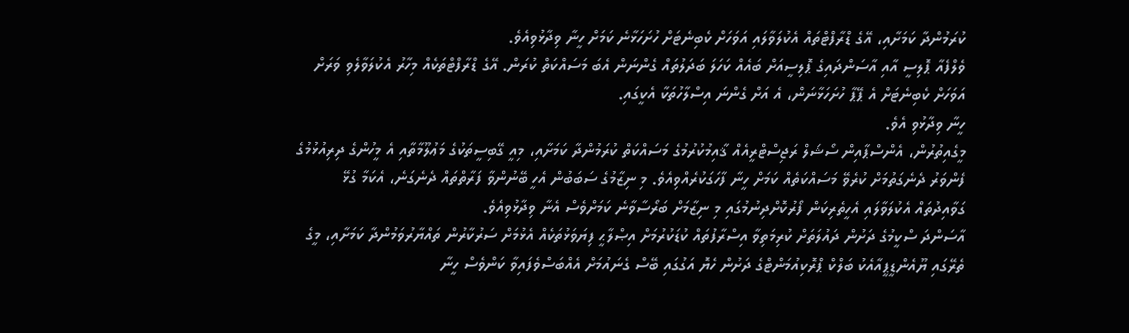ކުރަމުންދާ ކަމަށާއި، އޭގެ ޑްރާފްޓްތައް އެކުލަވާލައި އަވަހަށް ކެބިނެޓަށް ހުށަހަޅާނެ ކަމަށް ހީނާ ވިދާޅުވިއެވެ.
ވެލްފެއާ ޕޮލިސީ އާއި އާސަންދައިގެ ޕޮލިސީއަށް ބައެއް ކަހަލަ ބަދަލުތައް ގެންނަން އެބަ މަސައްކަތް ކުރަން. އޭގެ ޑްރާފްޓްތަކެއް މިހާރު އެކުލަވާލެވި ވަރަށް އަވަހަށް ކެބިނެޓަށް އެ ޕޭޕާ ހުށަހަޅާނަން، އެ އަށް ގެންނަ އިސްލާހުތަކާ އެކީގައި.
ހީނާ ވިދާޅުވި އެވެ.
މީގެއިތުރުން، އެންސްޕާއިން ސޯޝަލް ރަޖިސްޓްރީއެއް ޤާއިމުކުރުމުގެ މަސައްކަތް ކުރަމުންދާ ކަމަށާއި، މިއީ ގޭބިސީތަކުގެ މަޢުލޫމާތާއި އެ މީހުންގެ ދިރިއުޅުމުގެ ފެންވަރު ދެނެގަތުމަށް ކުރެވޭ މަސައްކަތެއް ކަމަށް ހީނާ ފާހަގަކުރެއްވިއެވެ. މި ނިޒާމުގެ ސަބަބުން އެހީ ބޭނުންވާ ފަރާތްތައް ދެނެގަނެ، އެކަމާ ގުޅޭ ގަވާއިދުތައް އެކުލަވާލައި އެހީތެރިކަން ފޯރުކޮށްދިނުމުގައި މި ނިޒާމަށް ބަރޯސާވާނެ ކަމަށްވެސް އެނާ ވިދާޅުވިއެވެ.
އާސަންދަ ސްކީމުގެ ދަށުން ދައުލަތަށް ކުރިމަތިވާ އިސްރާފުތައް ކުޑަކުރުމަށް އިޞްލާޙީ ފިޔަވަޅުތަކެއް އެޅުމަށް ސަރުކާރުން ތައްޔާރުވަމުންދާ ކަމަށާއި، މީގެ ތެރޭގައި ޔޫއެންޑީޕީއާއެކު ބަލްކް ޕްރޮކިއުމަންޓްގެ ދަށުން ހެޔޮ އަގުގައި ބޭސް ގެނައުމަށް އެއްބަސްވެފައިވާ ކަންވެސް ހީނާ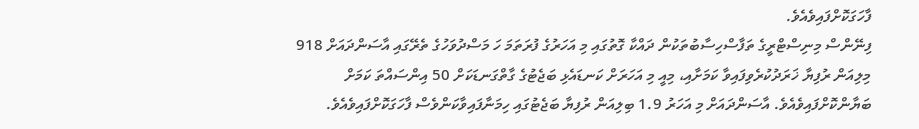ފާހަގަކޮށްފައިވެއެވެ.
ފިނޭންސް މިނިސްޓްރީގެ ތަފާސްހިސާބުތަކުން ދައްކާ ގޮތުގައި މި އަހަރުގެ ފުރަތަމަ ހަ މަސްދުވަހުގެ ތެރޭގައި އާސަންދައަށް 918 މިލިއަން ރުފިޔާ ޚަރަދުކުރެވިފައިވާ ކަމަށާއި، މިއީ މި އަހަރަށް ކަނޑައެޅި ބަޖެޓުގެ ގާތްގަނޑަކަށް 50 އިންސައްތަ ކަމަށް ބަޔާންކޮށްފައިވެއެވެ. އާސަންދައަށް މި އަހަރު 1.9 ބިލިއަން ރުފިޔާ ބަޖެޓުގައި ހިމަނާފައިވާކަންވެސް ފާހަގަކޮށްފައިވެއެވެ.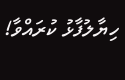ހިޔާލުފާޅު ކުރައްވާ!